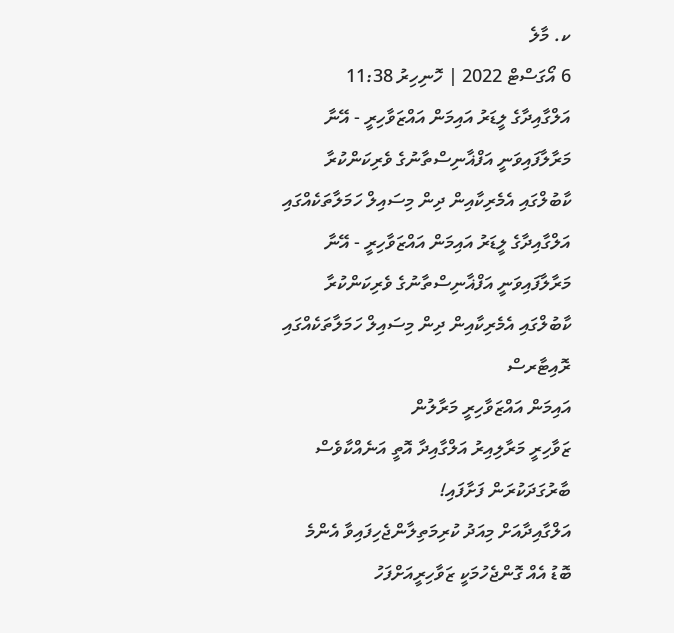ކ. މާލެ
6 އޯގަސްޓް 2022 | ހޮނިހިރު 11:38
އަލްގާއިދާގެ ލީޑަރު އައިމަން އައްޒަވާހިރީ - އޭނާ މަރާލާފައިވަނީ އަފްޣާނިސްތާނުގެ ވެރިކަންކުރާ ކާބުލްގައި އެމެރިކާއިން ދިން މިސައިލް ހަމަލާތަކެއްގައި
އަލްގާއިދާގެ ލީޑަރު އައިމަން އައްޒަވާހިރީ - އޭނާ މަރާލާފައިވަނީ އަފްޣާނިސްތާނުގެ ވެރިކަންކުރާ ކާބުލްގައި އެމެރިކާއިން ދިން މިސައިލް ހަމަލާތަކެއްގައި
ރޮއިޓާރސް
އައިމަން އައްޒަވާހިރީ މަރާލުން
ޒަވާހިރީ މަރާލިއިރު އަލްގާއިދާ އޮތީ އަނެއްކާވެސް ބާރުގަދަކުރަން ފަށާފައި!
އަލްގާއިދާއަށް މިއަދު ކުރިމަތިލާންޖެހިފައިވާ އެންމެ ބޮޑު އެއް ގޮންޖެހުމަކީ ޒަވާހިރީއަށްފަހު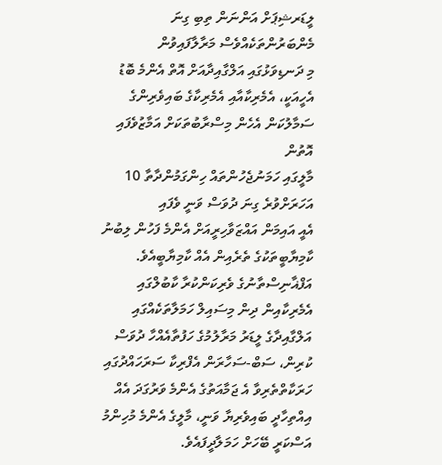ލީޑަރޝިޕަށް އަންނަން ތިބި ގިނަ މެންބަރުންތަކެއްވެސް މަރާލާފައިވުން
މި ދަނޑިވަޅުގައި އަލްގާއިދާއަށް އޮތް އެންމެ ބޮޑު އެހީއަކީ، އެމެރިކާއާއި އެމެރިކާގެ ބައިވެރިންގެ ސަމާލުކަން އެހެން މިސްރާބުތަކަށް އަމާޒުވެފައި އޮތުން
މާލީގައި ހަމަނުޖެހުންތައް ހިންގަމުންދާތާ 10 އަހަރަށްވުރެ ގިނަ ދުވަސް ވަނީ ވެފައި
އެއީ އައިމަން އައްޒަވާހިރީއަށް އެންމެ ފަހުން ލިބުނު ކާމިޔާބީތަކުގެ ތެރެއިން އެއް ކާމިޔާބީއެވެ. އަފްޣާނިސްތާނުގެ ވެރިކަންކުރާ ކާބުލްގައި އެމެރިކާއިން ދިން މިސައިލް ހަމަލާތަކެއްގައި އަލްގާއިދާގެ ލީޑަރު މަރާލުމުގެ ހަފުތާއެއްހާ ދުވަސް ކުރިން، ސަބް-ސަހާރަން އެފްރިކާ ސަރަހައްދުގައި ހަރަކާތްތެރިވާ އެ ޖަމާއަތުގެ އެންމެ ވަރުގަދަ އެއް އިއްތިހާދީ ބައިވެރިޔާ ވަނީ، މާލީގެ އެންމެ މުހިންމު އަސްކަރީ ބޭހަށް ހަމަލާދީފައެވެ.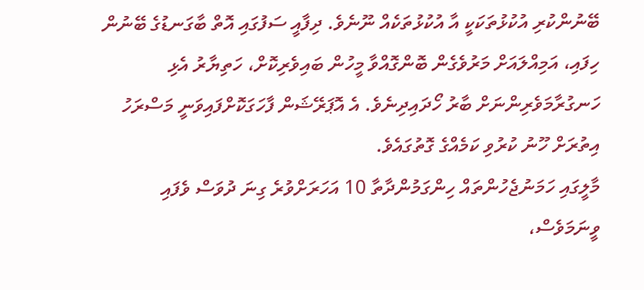ބޭނުންކުރި އުކުޅުތަކަކީ އާ އުކުޅުތަކެއް ނޫނެވެ. ދިފާއީ ސަފުގައި އޮތް ބާގަނޑުގެ ބޭނުން ހިފައި، އަމިއްލައަށް މަރުވެގެން ބޮންގޮއްވާ މީހުން ބައިވެރިކޮށް، ހަތިޔާރު އެޅި ހަނގުރާމަވެރިންނަށް ބާރު ހޯދައިދިނެވެ. އެ އޮޕަރޭޝަން ފާހަގަކޮށްފައިވަނީ މަސްރަހު އިތުރަށް ހޫނު ކުރުވި ކަމެއްގެ ގޮތުގައެވެ.
މާލީގައި ހަމަނުޖެހުންތައް ހިންގަމުންދާތާ 10 އަހަރަށްވުރެ ގިނަ ދުވަސް ވެފައި ވީނަމަވެސް،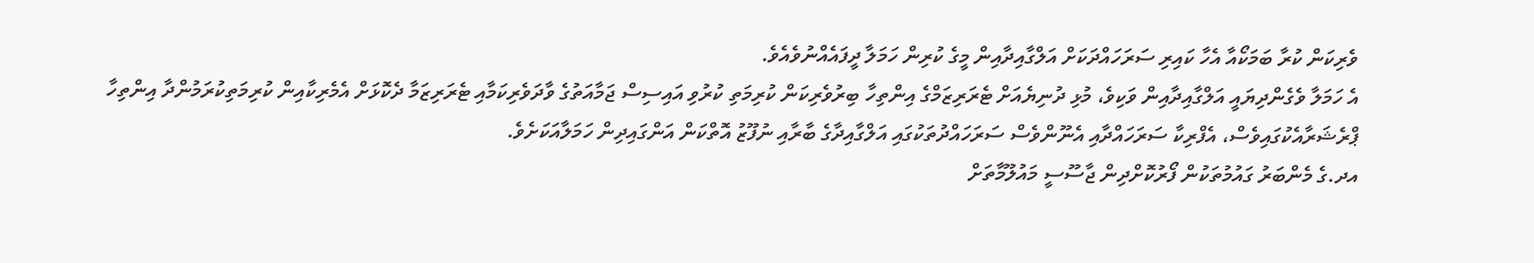ވެރިކަން ކުރާ ބަމަކޯއާ އެހާ ކައިރި ސަރަހައްދަކަށް އަލްގާއިދާއިން މީގެ ކުރިން ހަމަލާ ދީފައެއްނުވެއެވެ.
އެ ހަމަލާ ވެގެންދިޔައީ އަލްގާއިދާއިން ވަކިވެ، މުޅި ދުނިޔެއަށް ޓެރަރިޒަމްގެ އިންތިހާ ބިރުވެރިކަން ކުރިމަތި ކުރުވި އައިސިސް ޖަމާއަތުގެ ވާދަވެރިކަމާއި ޓެރަރިޒަމާ ދެކޮޅަށް އެމެރިކާއިން ކުރިމަތިކުރަމުންދާ އިންތިހާ ޕްރެޝަރާއެކުގައިވެސް، އެފްރިކާ ސަރަހައްދާއި އެނޫންވެސް ސަރަހައްދުތަކުގައި އަލްގާއިދާގެ ބާރާއި ނުފޫޒު އޮތްކަން އަންގައިދިން ހަމަލާއަކަށެވެ.
އދ.ގެ މެންބަރު ގައުމުތަކުން ފޯރުކޮށްދިން ޖާސޫސީ މައުލޫމާތަށް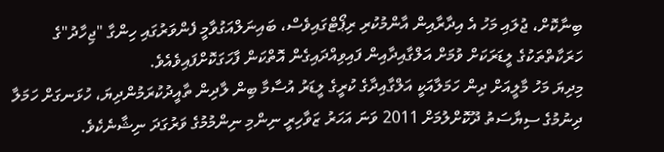ބިނާކޮށް، ޖުލައި މަހު އެ އިދާރާއިން އާންމުކުރި ރިޕޯޓްގައިވެސް، ބައިނަލްއަގުވާމީ ފެންވަރުގައި ހިންގާ "ޖިހާދު"ގެ ހަރަކާތްތަކުގެ ލީޑަރަކަށް ވުމަށް އަލްގާއިދާއިން ފައިވިއްދައިގެން އޮތްކަން ފާހަގަކޮށްފައިވެއެވެ.
މިދިޔަ މަހު މާލީއަށް ދިން ހަމަލާއަކީ އަލްގާއިދާގެ ކުރީގެ ލީޑަރު އުސާމާ ބިން ލާދިން ތާއީދުކުރަމުންދިޔަ، ހުޅަނގަށް ހަމަލާ ދިނުމުގެ ސިޔާސަތު ދޫކޮށްލުމަށް 2011 ވަނަ އަހަރު ޒަވާހިރީ ނިންމި ނިންމުމުގެ ވަރުގަދަ ނިޝާނެކެވެ.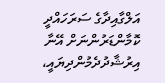އަލްގާއިދާގެ ސަރަހައްދީ ކޮމާންޑަރުންނަށް އޭނާ އިރުޝާދުދެމުންދިޔައީ،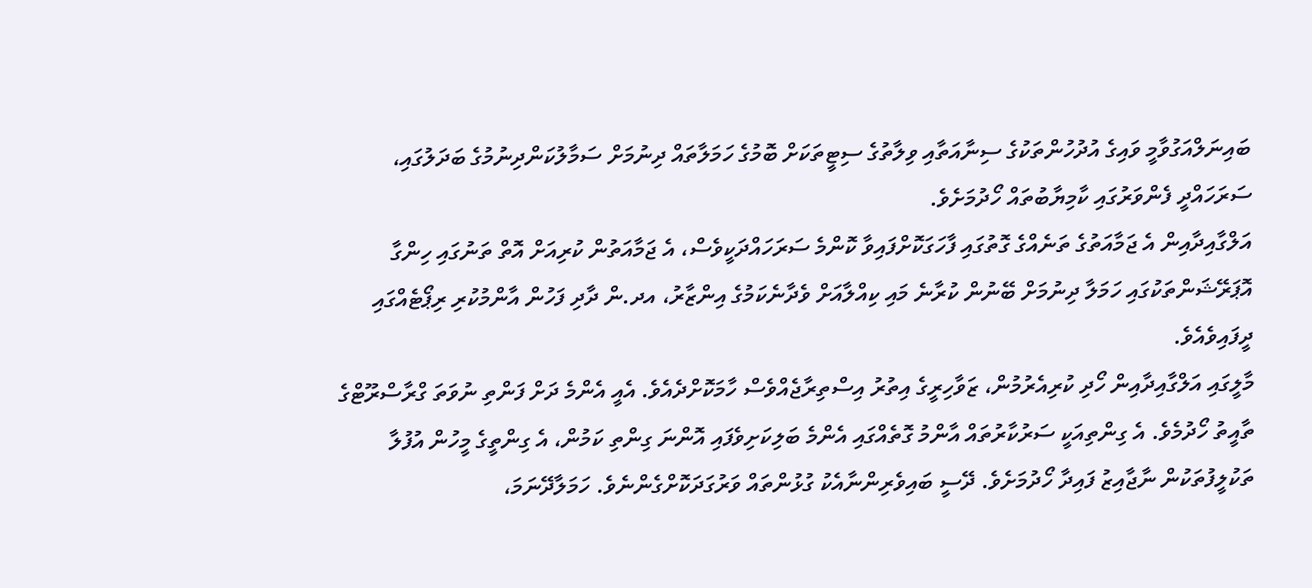ބައިނަލްއަގުވާމީ ވައިގެ އުދުހުންތަކުގެ ސިނާއަތާއި ވިލާތުގެ ސިޓީތަކަށް ބޮމުގެ ހަމަލާތައް ދިނުމަށް ސަމާލުކަންދިނުމުގެ ބަދަލުގައި، ސަރަހައްދީ ފެންވަރުގައި ކާމިޔާބުތައް ހޯދުމަށެވެ.
އަލްގާއިދާއިން އެ ޖަމާއަތުގެ ތަނެއްގެ ގޮތުގައި ފާހަގަކޮށްފައިވާ ކޮންމެ ސަރަހައްދަކީވެސް، އެ ޖަމާއަތުން ކުރިއަށް އޮތް ތަނުގައި ހިންގާ އޮޕަރޭޝަންތަކުގައި ހަމަލާ ދިނުމަށް ބޭނުން ކުރާނެ މައި ކިއްލާއަށް ވެދާނެކަމުގެ އިންޒާރު، އދ.ން ދާދި ފަހުން އާންމުކުރި ރިޕޯޓެއްގައި ދީފައިވެއެވެ.
މާލީގައި އަލްގާއިދާއިން ހޯދި ކުރިއެރުމުން، ޒަވާހިރީގެ އިތުރު އިސްތިރާޖެއްވެސް ހާމަކޮށްދެއެވެ. އެއީ އެންމެ ދަށް ފަންތި ނުވަތަ ގްރާސްރޫޓްގެ ތާއީތު ހޯދުމެވެ. އެ ގިންތިއަކީ ސަރުކާރުތައް އާންމު ގޮތެއްގައި އެންމެ ބަލިކަށިވެފައި އޮންނަ ގިންތި ކަމުން، އެ ގިންތީގެ މީހުން އުފުލާ ތަކުލީފުތަކުން ނާޖާއިޒު ފައިދާ ހޯދުމަށެވެ. ދޭސީ ބައިވެރިންނާއެކު ގުޅުންތައް ވަރުގަދަކޮށްގެންނެވެ. ހަމަލާދޭނަމަ،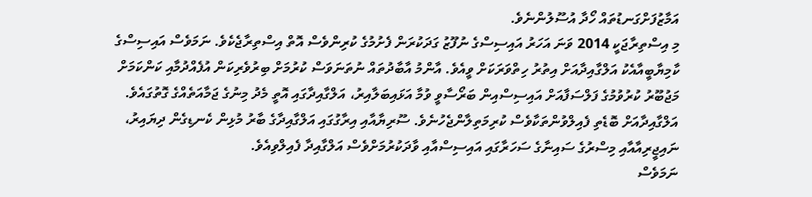އަމާޒުފަށްގަނޑުތައް ހޯދާ އުސޫލުންނެވެ.
މި އިސްތިރާޖަކީ 2014 ވަނަ އަހަރު އައިސިސްގެ ނުފޫޒު ގަދަކުރަން ފެށުމުގެ ކުރިންވެސް އޮތް އިސްތިރާޖެކެވެ. ނަމަވެސް އައިސިސްގެ ކާމިޔާބީއާއެކު އަލްގާއިދާއަށް އިތުރު ހިތްވަރަކަށް ވީއެވެ. އާންމު އާބާދުތައް ނުތަނަވަސް ކުރުމަށް ބިރުވެރިކަން އުފެއްދުމާއި ކަންކަމަށް މަޖުބޫރު ކުރުވުމުގެ ފަލްސަފާއަށް އައިސިސްއިން ބަރޯސާވީ ވުމާ އަޅައިބަލާއިރު، އަލްގާއިދާގައި އޮތީ މެދު މިނުގެ ޖަމާއަތެއްގެ ގޮތުގައެވެ.
އަލްގާއިދާއަށް ބޮޑެތި ފެއިލްވުންތަކާވެސް ކުރިމަތިލާންޖެހުނެވެ. ސޫރިޔާއާއި އިރާގުގައި އަލްގާއިދާގެ ބާރު މުޅިން ކެނޑިގެން ދިޔައިރު، ނައިޖީރިއާއާއި މިސްރުގެ ސައިނާގެ ސަހަރާގައި އައިސިސްއާއި ވާދަކުރުމަށްވެސް އަލްގާއިދާ ފެއިލްވިއެވެ.
ނަމަވެސް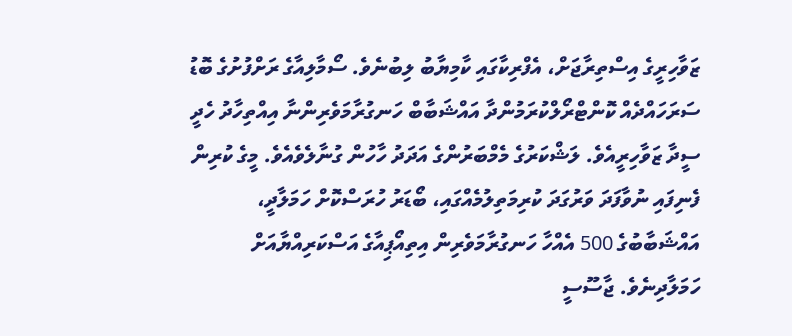ޒަވާހިރީގެ އިސްތިރާޖަށް، އެފްރިކާގައި ކާމިޔާބު ލިބުނެވެ. ސޯމާލިއާގެ ރަށްފުށުގެ ބޮޑު ސަރަހައްދެއް ކޮންޓްރޯލްކުރަމުންދާ އައްޝަބާބް ހަނގުރާމަވެރިންނާ އިއްތިހާދު ހެދީ ސީދާ ޒަވާހިރީއެވެ. ލަޝްކަރުގެ މެމްބަރުންގެ އަދަދު ހާހުން ގުނާލެވެއެވެ. މީގެ ކުރިން ފެނިފައި ނުވާފަދަ ވަރުގަދަ ކުރިމަތިލުމެއްގައި، ބޯޑަރު ހުރަސްކޮށް ހަމަލާދީ، އައްޝަބާބުގެ 500 އެއްހާ ހަނގުރާމަވެރިން އިތިއޯޕިއާގެ އަސްކަރިއްޔާއަށް ހަމަލާދިނެވެ. ޖާސޫސީ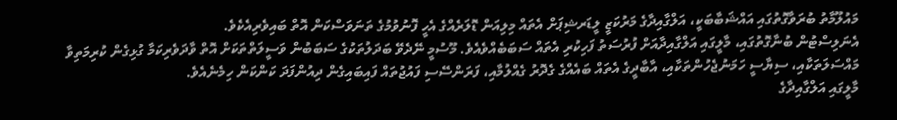މައުލޫމާތު ބުރަވާގޮތުގައި އައްޝަބާބަކީ، އަލްގާއިދާގެ މަރުކަޒީ ލީޑަރޝިޕަށް އެތައް މިލިއަން ޑޮލަރެއްގެ އެހީ ފޮނުވުމުގެ ތަނަވަސްކަން އޮތް ބައިވެރިއެކެވެ.
އެނަލިސްޓުން ބުނާގޮތުގައި، މާލީގައި އަލްގާއިދާއަށް ފުރުސަތު ފަހިކުރި އެތައް ސަބަބެއްވެއެވެ. މޫސުމީ ނޭދެވޭ ބަދަލުތަކުގެ ސަބަބުން ވަސީލަތްތަކަށް އޮތް ވާދަވެރިކަމާ ގުޅިގެން ކުރިމަތިވާ މައްސަލަތަކާއި، ސިޔާސީ ހަމަނުޖެހުންތަކާއި، އާބާދީގެ އެތައް ބައެއްގެ ގެދޮރު ގެއްލުމާއި، ފަރަންސޭސި ފައުޖުތައް ފައިބައިގެން ދިއުންފަދަ ކަންކަން ހިމެނެއެވެ.
މާލީގައި އަލްގާއިދާގެ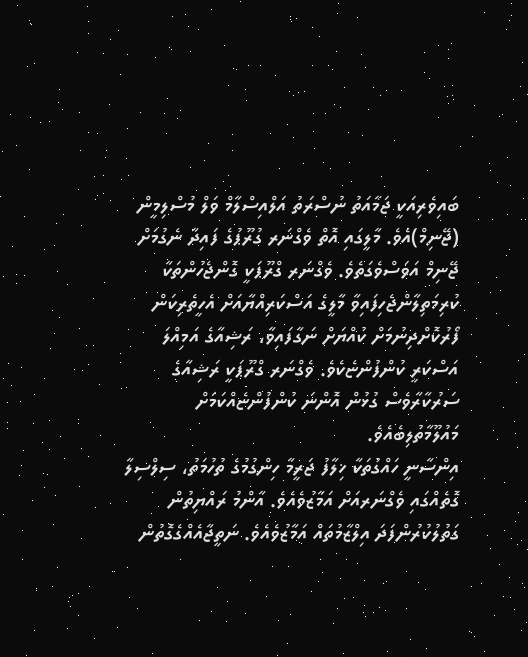ބައިވެރިއަކީ ޖަމާއަތު ނުސްރަތު އަލްއިސްލާމް ވަލް މުސްލިމީން (ޖޭނިމް)އެވެ. މާލީގައި އޮތް ވެގްނަރ ގުރޫޕުގެ ފައިދާ ނެގުމަށް ޖޭނިމް އަވަސްވެގަތެވެ. ވެގްނަރ ގްރޫޕަކީ ގޮންޖެހުންތަކާ ކުރިމަތިލާންޖެހިފައިވާ މާލީގެ އަސްކަރިއްޔާއަށް އެހީތެރިކަން ފޯރުކޮށްދިނުމަށް ކުއްޔަށް ނަގާފައިވާ، ރަޝިއާގެ އަމިއްލަ އަސްކަރީ ކުންފުންޏެކެވެ. ވެގްނަރ ގްރޫޕަކީ ރަޝިއާގެ ސަރުކާރާވެސް ގުޅުން އޮންނަ ކުންފުންޏެއްކަމަށް މައުލޫމާތުލިބެއެވެ.
އިންސާނީ ހައްގުތަކާ ޚިލާފު ޖަރީމާ ހިންގުމުގެ ތުހުމަތު، ސިލްސިލާ ގޮތެއްގައި ވެގްނަރއަށް އަމާޒުވެއެވެ. އާންމު ރައްޔިތުން ގަތުލުކުރުންފަދަ އިލްޒާމުތައް އަމާޒުވެއެވެ. ނަތީޖާއެއްގެގޮތުން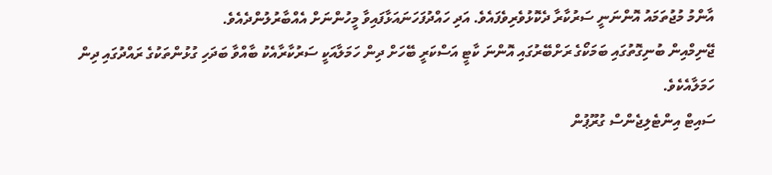އާންމު މުޖުތަމައު އޮންނަނީ ސަރުކާރާ ދެކޮޅުވެރިވެފައެވެ. އަދި ހައްދުފަހަނައަޅާފައިވާ މީހުންނަށް އެއްބާރުލުންދެއެވެ.
ޖޭނިމްއިން ބުނިގޮތުގައި ބަމަކޯގެ ރަށްބޭރުގައި އޮންނަ ކާޓީ އަސްކަރީ ބޭހަށް ދިން ހަމަލާއަކީ ސަރުކާރާއެކު ބާއްވާ ބަދަހި ގުޅުންތަކުގެ ރައްދުގައި ދިން ހަމަލާއެކެވެ.
ސައިޓް އިންޓެލިޖެންސް ގުރޫޕުން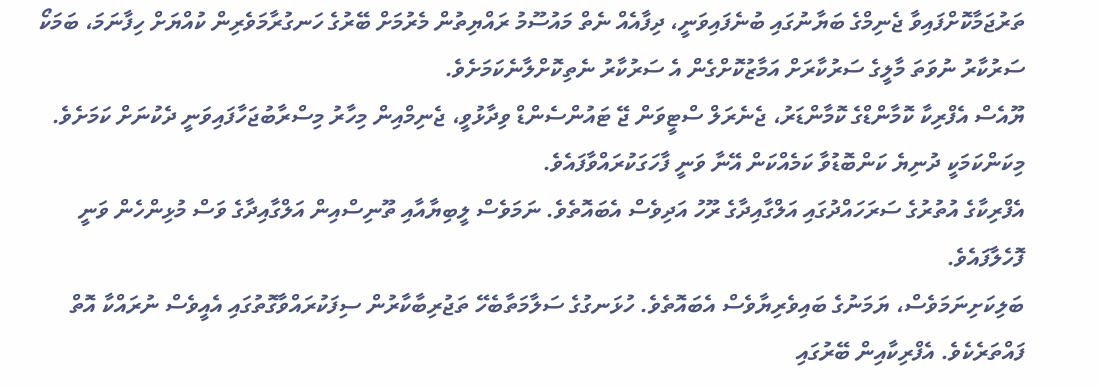ތަރުޖަމާކޮށްފައިވާ ޖެނިމްގެ ބަޔާނުގައި ބުނެފައިވަނީ، ދިފާއެއް ނެތް މައުސޫމު ރައްޔިތުން މެރުމަށް ބޭރުގެ ހަނގުރާމަވެރިން ކުއްޔަށް ހިފާނަމަ، ބަމަކޯ ސަރުކާރު ނުވަތަ މާލީގެ ސަރުކާރަށް އަމާޒުކޮށްގެން އެ ސަރުކާރު ނެތިކޮށްލާނެކަމަށެވެ.
ޔޫއެސް އެފްރިކާ ކޮމާންޑްގެ ކޮމާންޑަރު، ޖެނެރަލް ސްޓީވަން ޖޭ ޓައުންސެންޑް ވިދާޅުވީ، ޖެނިމްއިން މިހާރު މިސްރާބުޖަހާފައިވަނީ ދެކުނަށް ކަމަށެވެ. މިކަންކަމަކީ ދުނިޔެ ކަންބޮޑުވާ ކަމެއްކަން އޭނާ ވަނީ ފާހަގަކުރައްވާފައެވެ.
އެފްރިކާގެ އުތުރުގެ ސަރަހައްދުގައި އަލްގާއިދާގެ ރޫހު އަދިވެސް އެބައޮތެވެ. ނަމަވެސް ލީބިޔާއާއި ތޫނިސްއިން އަލްގާއިދާގެ ވަސް މުޅިންހެން ވަނީ ފޮހެލާފައެވެ.
ބަލިކަށިނަމަވެސް، ޔަމަނުގެ ބައިވެރިޔާވެސް އެބައޮތެވެ. ހުޅަނގުގެ ސަލާމަތާބެހޭ ތަޖުރިބާކާރުން ސިފަކުރައްވާގޮތުގައި އެއީވެސް ނުރައްކާ އޮތް ފައްތަރެކެވެ. އެފްރިކާއިން ބޭރުގައި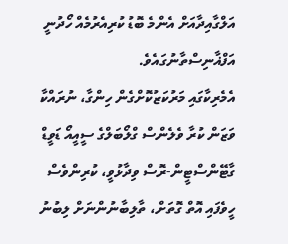އަލްގާއިދާއަށް އެންމެ ބޮޑު ކުރިއެރުމެއް ހޯދުނީ އަފްޣާނިސްތާނުގައެވެ.
އެމެރިކާގައި މަރުކަޒުކޮށްގެން ހިންގާ، ނުރައްކާ ވަޒަން ކުރާ ވެލެންސް ގްލޯބަލްގެ ސީއީއޯ ޑަވީޑް ގާޓޭންސްޓީން-ރޮސް ވިދާޅުވީ، ކުރިންވެސް ހީވެފައި އޮތް ގޮތަށް، ތާލިބާނުންނަށް ލިބުނު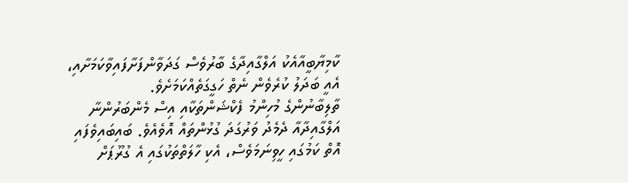ކާމިޔާބީއާއެކު އަލްގާއިދާގެ ބާރުވެސް ގަދަވާންފަށާފައިވާކަމަށާއި، އެއީ ބަދަލު ކުރެވެން ނެތް ހަގީގަތެއްކަމަށެވެ.
ތާލިބާނުންގެ މުހިންމު ފެކްޝަންތަކާއި އިސް މެންބަރުންނާ އަލްގާއިދާއާ ދެމެދު ވަރުގަދަ ގުޅުންތައް އޮވެއެވެ. ބައިބައިވެފައި އޮތް ކަމުގައި ހީވިނަމަވެސް، އެކި ހާލަތްތަކުގައި އެ ގުރޫޕަށް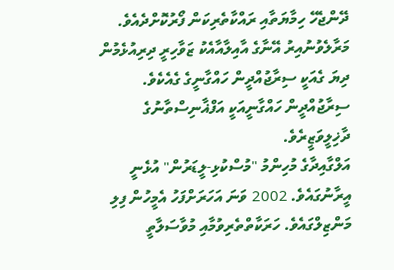ދޭންޖެހޭ ހިމާޔަތާއި ރައްކާތެރިކަން ފޯރުކޮށްދެއެވެ. މަރާލެވުނުއިރު އޭނާގެ އާއިލާއާއެކު ޒަވާހިރީ ދިރިއުޅެމުން ދިޔަ ގެއަކީ ސިރާޖުއްދީން ހައްގާނީގެ ގެއެކެވެ. ސިރާޖުއްދީން ހައްގާނީއަކީ އަފްޣާނިސްތާނުގެ ދާޚިލީވަޒީރެވެ.
އަލްގާއިދާގެ މުހިންމު "މުސްކުޅި-ލީޑަރުން" އުޅެނީ އީރާނުގައެވެ. 2002 ވަނަ އަހަރަށްފަހު އެމީހުން ފިލި މަންޒިލްގައެވެ. ހަރަކާތްތެރިވުމާއި މުވާސަލާތީ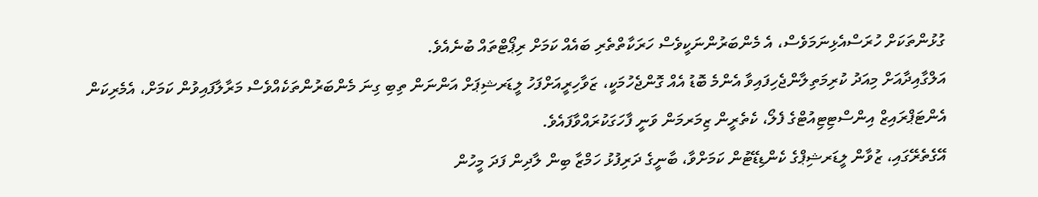ގުޅުންތަކަށް ހުރަސްއެޅިނަމަވެސް، އެ މެންބަރުންނަކީވެސް ހަރަކާތްތެރި ބައެއް ކަމަށް ރިޕޯޓްތައް ބުނެއެވެ.
އަލްގާއިދާއަށް މިއަދު ކުރިމަތިލާންޖެހިފައިވާ އެންމެ ބޮޑު އެއް ގޮންޖެހުމަކީ، ޒަވާހިރީއަށްފަހު ލީޑަރޝިޕަށް އަންނަން ތިބި ގިނަ މެންބަރުންތަކެއްވެސް މަރާލާފައިވުން ކަމަށް، އެމެރިކަން އެންޓަޕްރައިޒް އިންސްޓިޓިއުޓްގެ ފެލޯ، ކެތެރީން ޒިމަރމަން ވަނީ ފާހަގަކުރައްވާފައެވެ.
އޭގެތެރޭގައި، ޒުވާން ލީޑަރޝިޕްގެ ކެންޑިޑޭޓުން ކަމަށްވާ، ބާނީގެ ދަރިފުޅު ހަމްޒާ ބިން ލާދިން ފަދަ މީހުން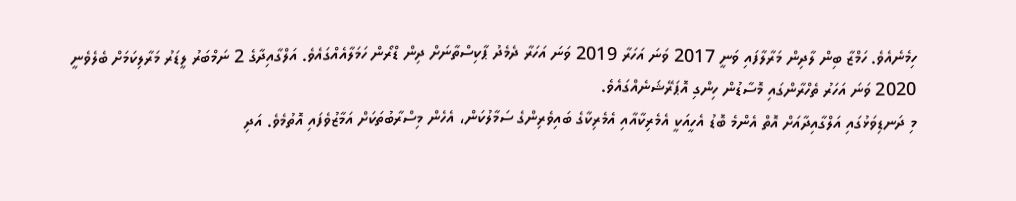ހިމެނެއެވެ. ހަމްޒާ ބިން ލާދިން މަރާލާފައި ވަނީ 2017 ވަނަ އަހަރާ 2019 ވަނަ އަހަރާ ދެމެދު ޕާކިސްތާނަށް ދިން ޑްރޯން ހަމަލާއެއްގައެވެ. އަލްގާއިދާގެ 2 ނަމްބަރު ލީޑަރު މަރާލިކަމަށް ބެލެވެނީ 2020 ވަނަ އަހަރު ތެހްރާންގައި މޮސާޑުން ހިންގި އޮޕަރޭޝަނެއްގައެވެ.
މި ދަނޑިވަޅުގައި އަލްގާއިދާއަށް އޮތް އެންމެ ބޮޑު އެހީއަކީ އެމެރިކާއާއި އެމެރިކާގެ ބައިވެރިންގެ ސަމާލުކަން، އެހެން މިސްރާބުތަކަށް އަމާޒުވެފައި އޮތުމެވެ. އަދި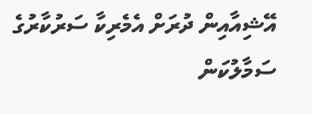އޭޝިއާއިން ދުރަށް އެމެރިކާ ސަރުކާރުގެ ސަމާލުކަން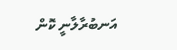އަނބުރާލާނީ ކޮން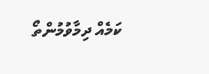ކަމެއް ދިމާވުމުންތޯ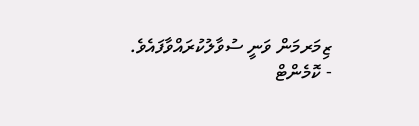ޒިމަރމަން ވަނީ ސުވާލުކުރައްވާފައެވެ.
- ކޮމެންޓް